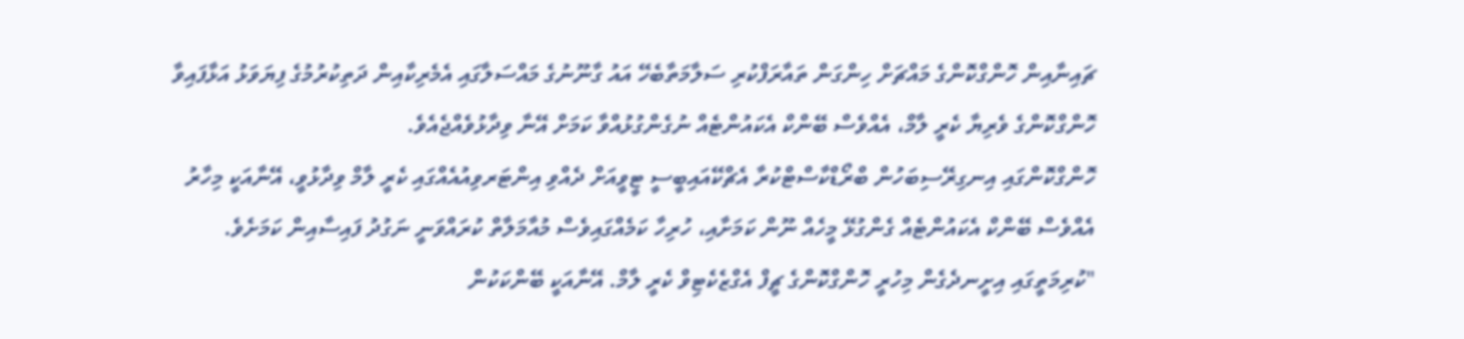ޗައިނާއިން ހޮންގްކޮންގެ މައްޗަށް ހިންގަން ތައާރަފްކުރި ސަލާމަތާބެހޭ އައު ގާނޫނުގެ މައްސަލާގައި އެމެރިކާއިން ދަތިކުރުމުގެ ފިޔަވަޅު އަޅާފައިވާ ހޮންގްކޮންގެ ވެރިޔާ ކެރީ ލާމް، އެއްވެސް ބޭންކް އެކައުންޓެއް ނުގެންގުޅުއްވާ ކަމަށް އޭނާ ވިދާޅުވެއްޖެއެވެ.
ހޮންގްކޮންގައި އިނގިރޭސިބަހުން ބްރޯޑްކާސްޓްކުރާ އެޗްކޭއައިބީސީ ޓީވީއަށް ދެއްވި އިންޓަރވިއުއެއްގައި ކެރީ ލާމް ވިދާޅުވީ، އޭނާއަކީ މިހާރު އެއްވެސް ބޭންކް އެކައުންޓެއް ގެންގުޅޭ މީހެއް ނޫން ކަމަށާއި، ހުރިހާ ކަމެއްގައިވެސް މުއާމަލާތް ކުރައްވަނީ ނަގުދު ފައިސާއިން ކަމަށެވެ.
"ކުރިމަތީގައި އިށީނދެގެން މިހުރީ ހޮންގްކޮންގެ ޗީފް އެގްޒެކެޓިވް ކެރީ ލާމް. އޭނާއަކީ ބޭންކަކުން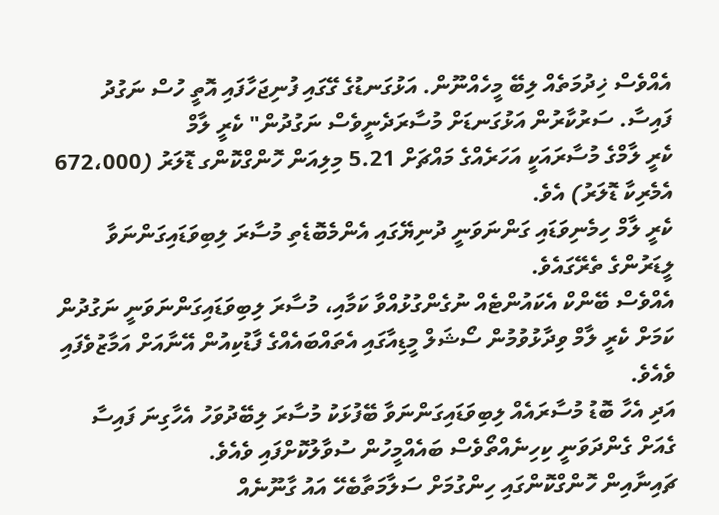އެއްވެސް ޚިދުމަތެއް ލިބޭ މީހެއްނޫން. އަޅުގަނޑުގެ ގޭގައި ފުނިޖަހާފައި އޮތީ ހުސް ނަގުދު ފައިސާ. ސަރުކާރުން އަޅުގަނޑަށް މުސާރަދެނީވެސް ނަގުދުން" ކެރީ ލާމް
ކެރީ ލާމްގެ މުސާރައަކީ އަހަރެއްގެ މައްޗަށް 5.21 މިލިއަން ހޮންގްކޮންގ ޑޮލަރު (672،000 އެމެރިކާ ޑޮލަރު) އެވެ.
ކެރީ ލާމް ހިމެނިވަޑައި ގަންނަވަނީ ދުނިޔޭގައި އެންމެބޮޑެތި މުސާރަ ލިބިވަޑައިގަންނަވާ ލީޑަރުންގެ ތެރޭގައެވެ.
އެއްވެސް ބޭންކް އެކައުންޓެއް ނުގެންގުޅުއްވާ ކަމާއި، މުސާރަ ލިބިވަޑައިގަންނަވަނީ ނަގުދުން ކަމަށް ކެރީ ލާމް ވިދާޅުވުމުން ސޯޝަލް މީޑިއާގައި އެތައްބައެއްގެ ފާޑުކިއުން އޭނާއަށް އަމާޒުވެފައި ވެއެވެ.
އަދި އެހާ ބޮޑު މުސާރައެއް ލިބިވަޑައިގަންނަވާ ބޭފުޅަކު މުސާރަ ލިބޭދުވަހު އެހާގިނަ ފައިސާ ގެއަށް ގެންދަވަނީ ކިހިނެއްތޯވެސް ބައެއްމީހުން ސުވާލުކޮށްފައި ވެއެވެ.
ޗައިނާއިން ހޮންގްކޮންގައި ހިންގުމަށް ސަލާމަތާބެހޭ އައު ގާނޫނެއް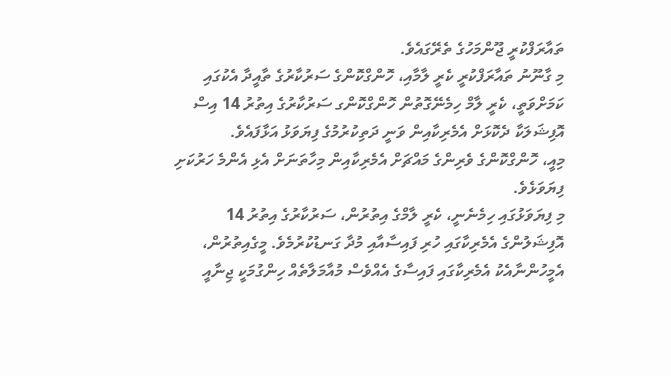ތައާރަފްކުރީ ޖޫންމަހުގެ ތެރޭގައެވެ.
މި ގާނޫނު ތައާރަފްކުރީ ކެރީ ލާމާއި، ހޮންގްކޮންގެ ސަރުކާރުގެ ތާއީދާ އެކުގައި ކަމަށްވަތީ، ކެރީ ލާމް ހިމެނޭގޮތުން ހޮންގްކޮންގ ސަރުކާރުގެ އިތުރު 14 އިސް އޮފިޝަލަކާ ދެކޮޅަށް އެމެރިކާއިން ވަނީ ދަތިކުރުމުގެ ފިޔަވަޅު އަޅާފައެވެ.
މިއީ، ހޮންގްކޮންގެ ވެރިންގެ މައްޗަށް އެމެރިކާއިން މިހާތަނަށް އެޅި އެންމެ ހަރުކަށި ފިޔަވަޅެވެ.
މި ފިޔަވަޅުގައި ހިމެނެނީ، ކެރީ ލާމްގެ އިތުރުން، ސަރުކާރުގެ އިތުރު 14 އޮފިޝަލުންގެ އެމެރިކާގައި ހުރި ފައިސާއާއި މުދާ ގަނޑުކުރުމެވެ. މީގެއިތުރުން، އެމީހުންނާއެކު އެމެރިކާގައި ފައިސާގެ އެއްވެސް މުއާމަލާތެއް ހިންގުމަކީ ޖިނާއީ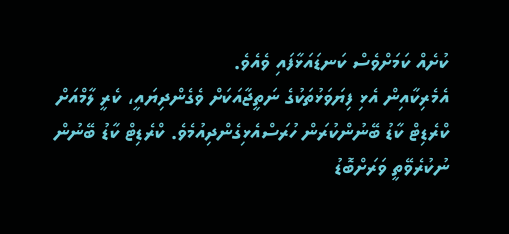ކުށެއް ކަމަށްވެސް ކަނޑައަޅާފައި ވެއެވެ.
އެމެރިކާއިން އެޅި ފިޔަވަޅުތަކުގެ ނަތީޖާއަކަށް ވެގެންދިޔައީ، ކެރީ ލާމްއަށް ކްރެޑިޓް ކާޑު ބޭނުންކުރަން ހުރަސްއެޅިގެންދިއުމެވެ. ކްރެޑިޓް ކާޑު ބޭނުން ނުކުރެވޭތީ ވަރަށްބޮޑު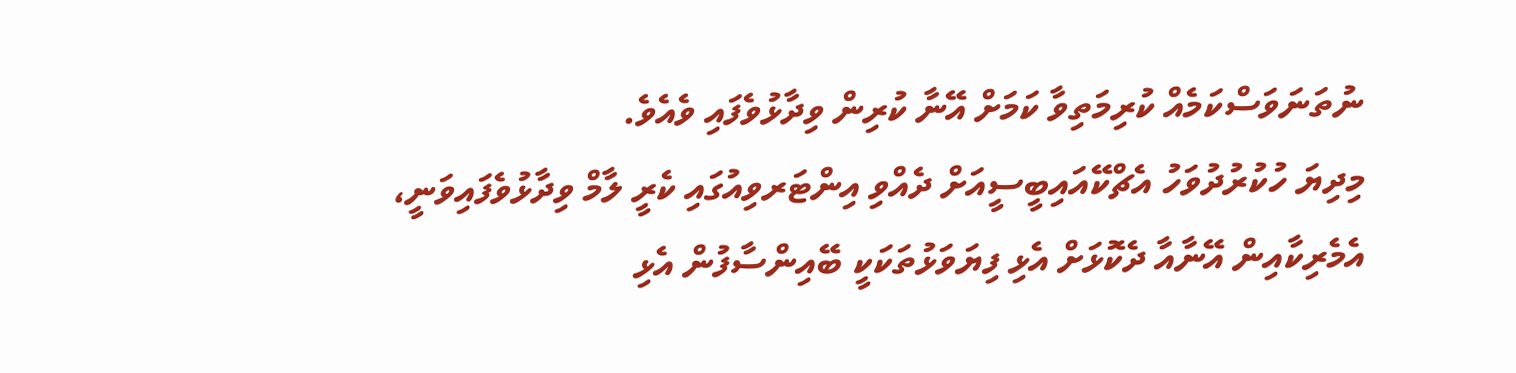ނުތަނަވަސްކަމެއް ކުރިމަތިވާ ކަމަށް އޭނާ ކުރިން ވިދާޅުވެފައި ވެއެވެ.
މިދިޔަ ހުކުރުދުވަހު އެޗްކޭއައިބީސީއަށް ދެއްވި އިންޓަރވިއުގައި ކެރީ ލާމް ވިދާޅުވެފައިވަނީ، އެމެރިކާއިން އޭނާއާ ދެކޮޅަށް އެޅި ފިޔަވަޅުތަކަކީ ބޭއިންސާފުން އެޅި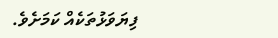ފިޔަވަޅުތަކެއް ކަމަށެވެ.